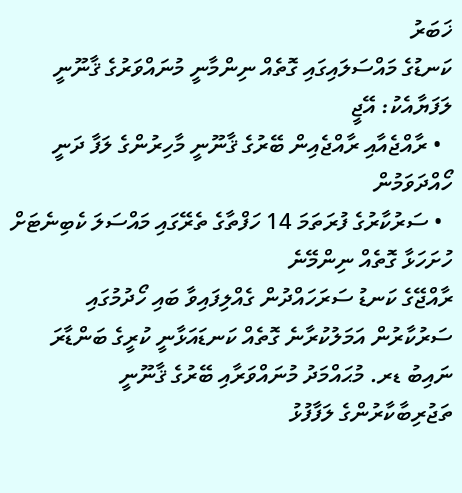ޚަބަރު
ކަނޑުގެ މައްސަލައިގައި ގޮތެއް ނިންމާނީ މުނައްވަރުގެ ޤާނޫނީ ލަފަޔާއެކު: އޭޖީ
  • ރާއްޖެއާއި ރާއްޖެއިން ބޭރުގެ ޤާނޫނީ މާހިރުންގެ ލަފާ ދަނީ ހޯއްދަވަމުން
  • ސަރުކާރުގެ ފުރަތަމަ 14 ހަފްތާގެ ތެރޭގައި މައްސަލަ ކެބިނެޓަށް ހުށަހަޅާ ގޮތެއް ނިންމޭނެ
ރާއްޖޭގެ ކަނޑު ސަރަހައްދުން ގެއްލިފައިވާ ބައި ހޯދުމުގައި ސަރުކާރުން އަމަލުކުރާނެ ގޮތެއް ކަނޑައަޅާނީ ކުރީގެ ބަންޑާރަ ނައިބު ޑރ. މުޙައްމަދު މުނައްވަރާއި ބޭރުގެ ޤާނޫނީ ތަޖުރިބާކާރުންގެ ލަފާފުޅު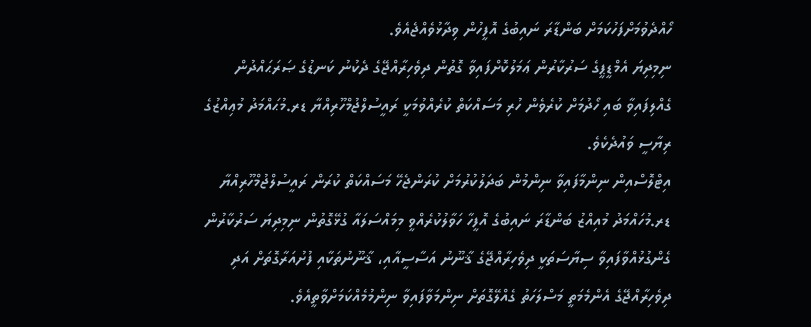ހޯއްދެވުމަށްފަހުކަމަށް ބަންޑާރަ ނައިބުގެ އޮފީހުން ވިދާޅުވެއްޖެއެވެ.
ނިމިދިޔަ އެމްޑީޕީގެ ސަރުކާރުން ޢަމަލުކޮށްފައިވާ ގޮތުން ދިވެހިރާއްޖޭގެ ދެކުނު ކަނޑުގެ ޞަރަޙައްދުން ގެއްލިފައިވާ ބައި ހޯދުމަށް ކުރެވެން ހުރި މަސައްކަތް ކުރެއްވުމަކީ ރައީސުލްޖުމްހޫރިއްޔާ ޑރ.މުޙައްމަދު މުޢިއްޒުގެ ރިޔާސީ ވައުދެކެވެ.
އިޓްލޮސްއިން ނިންމާފައިވާ ނިންމުން ބަދަލުކުރުމަށް ކުރަންޖެހޭ މަސައްކަތް ކުރަން ރައީސުލްޖުމްހޫރިއްޔާ ޑރ.މުހައްމަދު މުއިއްޒު ބަންޑާރަ ނައިބުގެ އޮފީހާ ހަވާލުކުރެއްވީ މިމައްސަލައާ ގުޅޭގޮތުން ނިމިދިޔަ ސަރުކާރުން ގެންގުޅުއްވާފައިވާ ސިޔާސަތަކީ ދިވެހިރާއްޖޭގެ ޤާނޫނު އަސާސީއާއި، ޤާނޫނުތަކާއި ފުށުއަރާގޮތަށް އަދި ދިވެހިރާއްޖޭގެ އެންމެމަތީ މަސްލަހަތު ގެއްލޭގޮތަށް ނިންމަވާފައިވާ ނިންމުމެއްކަމަށްވާތީއެވެ.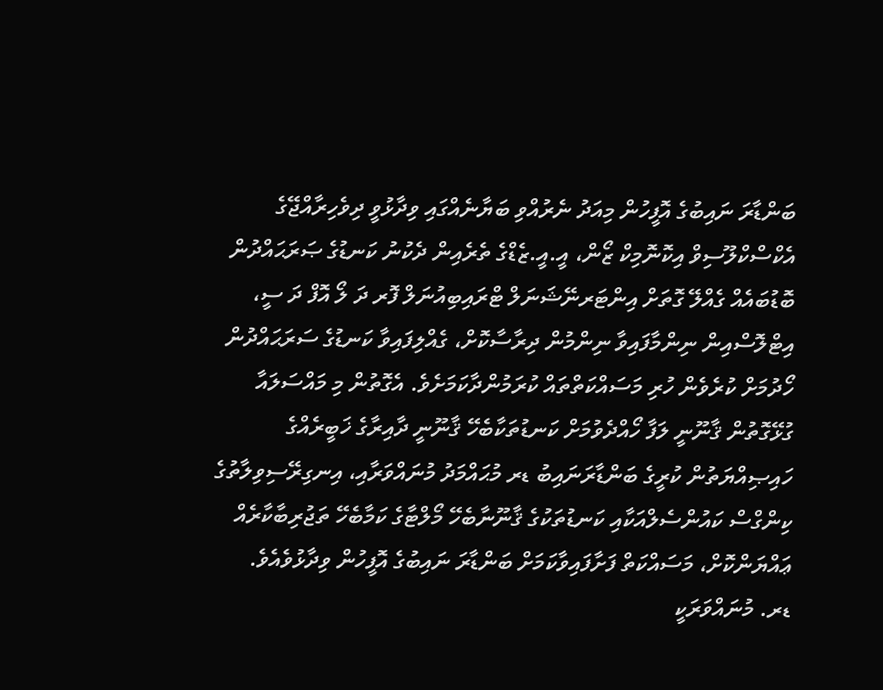ބަންޑާރަ ނައިބުގެ އޮފީހުން މިއަދު ނެރުއްވި ބަޔާނެއްގައި ވިދާޅުވީ ދިވެހިރާއްޖޭގެ އެކްސްކްލޫސިވް އިކޮނޮމިކް ޒޯން، އީ.އީ.ޒެޑްގެ ތެރެއިން ދެކުނު ކަނޑުގެ ޞަރަޙައްދުން ބޮޑުބައެއް ގެއްލޭ ގޮތަށް އިންޓަރނޭޝަނަލް ޓްރައިބިއުނަލް ފޮރ ދަ ލޯ އޮފް ދަ ސީ، އިޓްލޮސްއިން ނިންމާފައިވާ ނިންމުން ދިރާސާކޮށް، ގެއްލިފައިވާ ކަނޑުގެ ސަރަޙައްދުން ހޯދުމަށް ކުރެވެން ހުރި މަސައްކަތްތައް ކުރަމުންދާކަމަށެވެ. އެގޮތުން މި މައްސަލައާ ގުޅޭގޮތުން ޤާނޫނީ ލަފާ ހޯއްދެވުމަށް ކަނޑުތަކާބެހޭ ޤާނޫނީ ދާއިރާގެ ޚަބީރެއްގެ ހައިޞިއްޔަތުން ކުރީގެ ބަންޑާރަނައިބު ޑރ މުޙައްމަދު މުނައްވަރާއި، އިނގިރޭސިވިލާތުގެ ކިންގްސް ކައުންސެލްއަކާއި ކަނޑުތަކުގެ ޤާނޫނާބެހޭ މޯލްޓާގެ ކަމާބެހޭ ތަޖުރިބާކާރެއް ޢައްޔަންކޮށް، މަސައްކަތް ފަށާފައިވާކަމަށް ބަންޑާރަ ނައިބުގެ އޮފީހުން ވިދާޅުވެއެވެ.
ޑރ. މުނައްވަރަކީ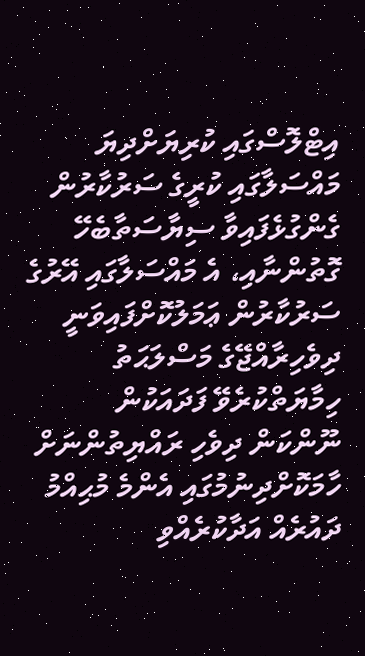އިޓްލޮސްގައި ކުރިޔަށްދިޔަ މައްސަލާގައި ކުރީގެ ސަރުކާރުން ގެންގުޅެފައިވާ ސިޔާސަތާބެހޭ ގޮތުންނާއި، އެ މައްސަލާގައި އޭރުގެ ސަރުކާރުން ޢަމަލުކޮށްފައިވަނީ ދިވެހިރާއްޖޭގެ މަސްލަޙަތު ހިމާޔަތްކުރެވޭ ފަދައަކުން ނޫންކަން ދިވެހި ރައްޔިތުންނަށް ހާމަކޮށްދިނުމުގައި އެންމެ މުޙިއްމު ދައުރެއް އަދާކުރެއްވި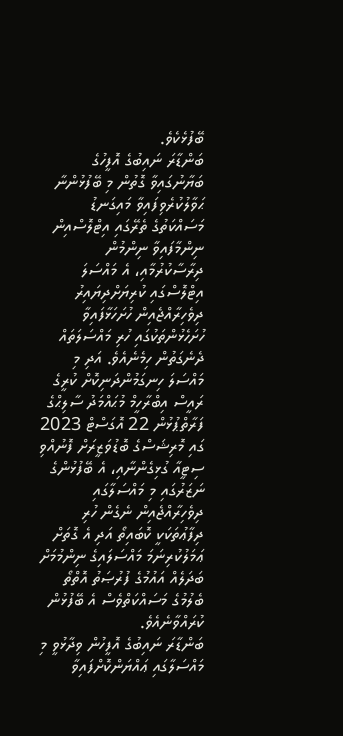ބޭފުޅެކެވެ.
ބަންޑާރަ ނައިބުގެ އޮފީހުގެ ބަޔާނުގައިވާ ގޮތުން މި ބޭފުޅުންނާ ޙަވާލުކުރެވިފައިވާ މައިގަނޑު މަސައްކަތުގެ ތެރޭގައި އިޓްލޮސްއިން ނިންމާފައިވާ ނިންމުން ދިރާސާކުރުމާއި، އެ މައްސަލަ އިޓްލޮސްގައި ކުރިޔަށްދިޔައިރު ދިވެހިރާއްޖެއިން ހުށަހަޅާފައިވާ ހުށަހެޅުންތަކުގައި ހުރި މައްސަލަތައް ދެނެގަތުން ހިމެނެއެވެ. އަދި މި މައްސަލަ ހިނގަމުންދަނިކޮށް ކުރީގެ ރައީސް އިބްރާހީމް މުޙައްމަދު ސާލިޙްގެ ފަރާތްޕުޅުން 22 އޮގަސްޓް 2023 ގައި މޮރިޝަސްގެ ބޮޑުވަޒީރަށް ފޮނުއްވި ސިޓީއާ ގުޅިގެންނާއި، އެ ބޭފުޅުންގެ ނަޒަރުގައި މި މައްސަލާގައި ދިވެހިރާއްޖެއިން ނެގެން ހުރި ދިފާޢުތަކަކީ ކޮބައިތޯ އަދި އެ ގޮތަށް ޢަމަލުކުރިނަމަ މައްސަލައިގެ ނިންމުމަށް ބަދަލެއް އައުމުގެ ފުރުޞަތު އޮތްތޯ ބެލުމުގެ މަސައްކަތްވެސް އެ ބޭފުޅުން ކުރައްވާނެއެވެ.
ބަންޑާރަ ނައިބުގެ އޮފީހުން ވިދާޅުވީ މި މައްސަލާގައި ޢައްޔަންކޮށްފައިވާ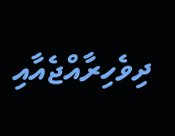ދިވެހިރާއްޖެއާއި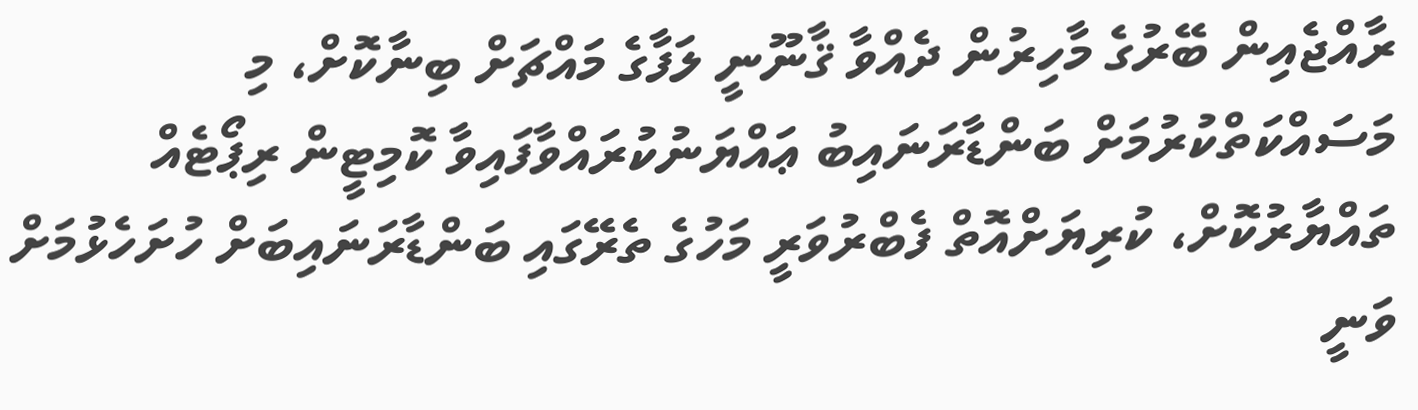ރާއްޖެއިން ބޭރުގެ މާހިރުން ދެއްވާ ޤާނޫނީ ލަފާގެ މައްޗަށް ބިނާކޮށް، މި މަސައްކަތްކުރުމަށް ބަންޑާރަނައިބު ޢައްޔަނުކުރައްވާފައިވާ ކޮމިޓީން ރިޕޯޓެއް ތައްޔާރުކޮށް، ކުރިޔަށްއޮތް ފެބްރުވަރީ މަހުގެ ތެރޭގައި ބަންޑާރަނައިބަށް ހުށަހެޅުމަށް ވަނީ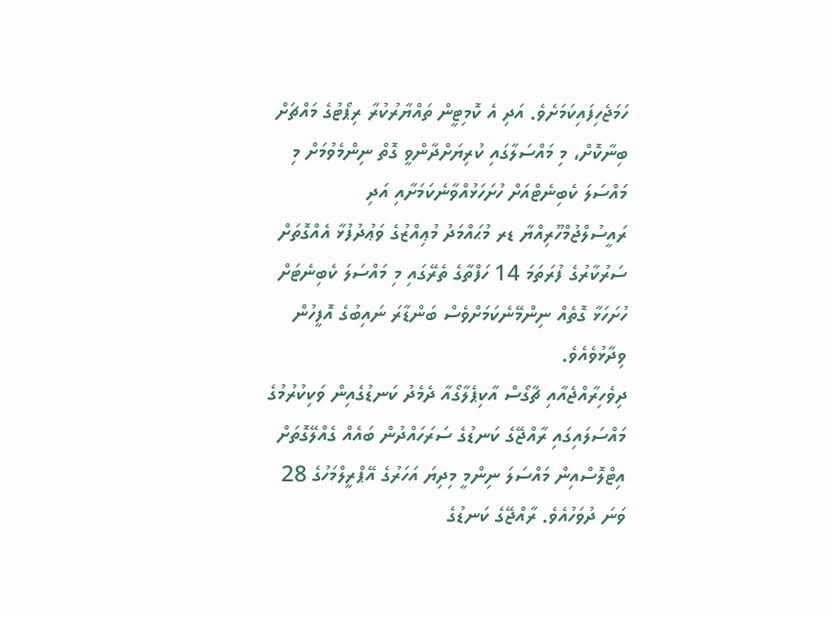ހަމަޖެހިފައިކަމަށެވެ. އަދި އެ ކޮމިޓީން ތައްޔާރުކުރާ ރިޕޯޓުގެ މައްޗަށް ބިނާކޮށް، މި މައްސަލާގައި ކުރިޔަށްދާންވީ ގޮތް ނިންމެވުމަށް މި މައްސަލަ ކެބިނެޓްއަށް ހުށަހަޅުއްވާނެކަމަށާއި އަދި ރައީސުލްޖުމްހޫރިއްޔާ ޑރ މުޙައްމަދު މުޢިއްޒުގެ ވަޢުދުފުޅާ އެއްގޮތަށް ސަރުކާރުގެ ފުރަތަމަ 14 ހަފްތާގެ ތެރޭގައި މި މައްސަލަ ކެބިނެޓަށް ހުށަހަޅާ ގޮތެއް ނިންމޭނެކަމަށްވެސް ބަންޑާރަ ނައިބުގެ އޮފީހުން ވިދާޅުވެއެވެ.
ދިވެހިރާއްޖެއާއި ޗާގޯސް އާކިޕެލާގޯއާ ދެމެދު ކަނޑުގެއިން ވަކިކުރުމުގެ މައްސަލައިގައި ރާއްޖޭގެ ކަނޑުގެ ސަރަހައްދުން ބައެއް ގެއްލޭގޮތަށް އިޓްލޮސްއިން މައްސަލަ ނިންމީ މިދިޔަ އަހަރުގެ އޭޕްރީލްމަހުގެ 28 ވަނަ ދުވަހުއެވެ. ރާއްޖޭގެ ކަނޑުގެ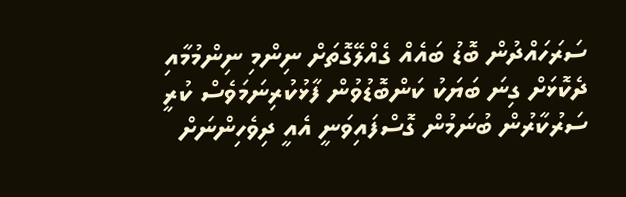ސަރަހައްދުން ބޮޑު ބައެއް ގެއްލޭގޮތަށް ނިންމި ނިންމުމާއި ދެކޮޅަށް ގިނަ ބަޔަކު ކަންބޮޑުވުން ފާޅުކުރިނަމަވެސް ކުރީ ސަރުކާރުން ބުނަމުން ގޮސްފައިވަނީ އެއީ ދިވެހިންނަށް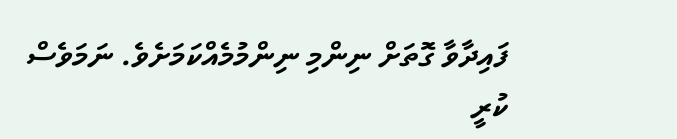ފައިދާވާ ގޮތަށް ނިންމި ނިންމުމެއްކަމަށެވެ. ނަމަވެސް ކުރީ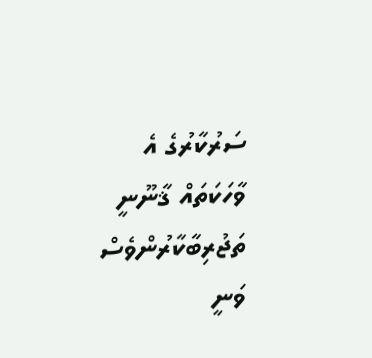ސަރުކާރުގެ އެ ވާހަކަތައް ޤާނޫނީ ތަޖުރިބާކާރުންވެސް ވަނީ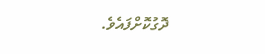ދޮގުކޮށްފައެވެ.